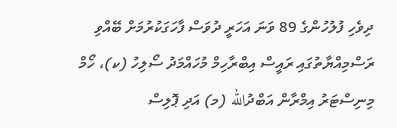ދިވެހި ފުލުހުންގެ 89 ވަނަ އަހަރީ ދުވަސް ފާހަގަކުރުމަށް ބޭއްވި ރަސްމިއްޔާތުގައި ރައީސް އިބްރާހިމް މުހައްމަދު ސޯލިހު (ކ)، ހޯމް މިނިސްޓަރު އިމްރާން އަބްދުالله (މ) އަދި ޕޮލިސް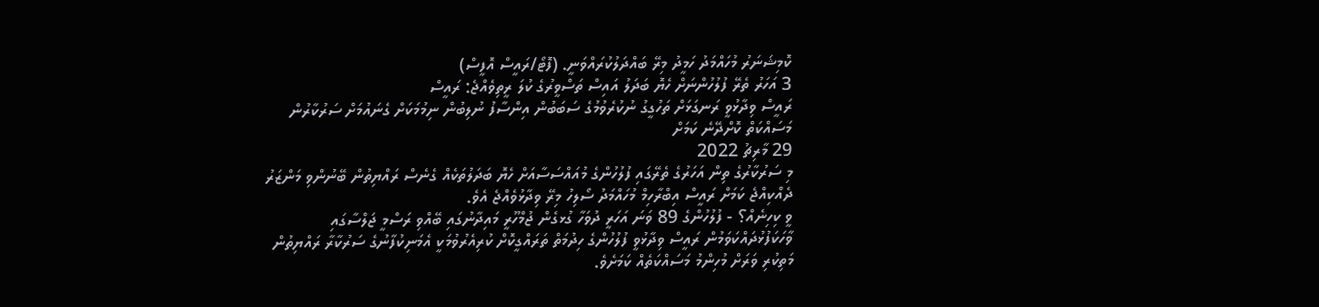ކޮމިޝަނަރު މުހައްމަދު ހަމީދު މިރޭ ބައްދަލުކުރައްވަނީ. (ފޮޓޯ/ރައީސް އޮފީސް)
3 އަހަރު ތެރޭ ފުލުހުންނަށް ހެޔޮ ބަދަލު އައިސް ތަސްވީރުގެ ކުލަ ރީތިވެއްޖެ: ރައީސް
ރައީސް ވިދާޅުވީ ރަނގަޅަށް ތަހުގީގު ނުކުރެވުމުގެ ސަބަބުން އިންސާފު ނުލިބުން ނިމުމަކަށް ގެނައުމަށް ސަރުކާރުން މަސައްކަތް ކޮށްދޭނެ ކަމަށް
29 މާރިޗު 2022
މި ސަރުކާރުގެ ތިން އަހަރުގެ ތެރޭގައި ފުލުހުންގެ މުއައްސަސާއަށް ހެޔޮ ބަދަލުތަކެއް ގެނެސް ރައްޔިތުން ބޭނުންވި މަންޒަރު ދެއްކިއްޖެ ކަމަށް ރައީސް އިބްރާހިމް މުހައްމަދު ސޯލިހު މިރޭ ވިދާޅުވެއްޖެ އެވެ.
ވީ ކިހިނެއް؟ - ފުލުހުންގެ 89 ވަނަ އަހަރީ ދުވަހާ ގުޅގެން ޖުމްހޫރީ މައިދާނުގައި ބޭއްވި ރަސްމީ ޖަލްސާގައި ވާހަކަފުޅުދައްކަވަމުން ރައީސް ވިދާޅުވީ ފުލުހުންގެ ހިދުމަތް ތަރައްގީކޮށް ކުރިއެރުވުމަކީ އެމަނިކުފާނުގެ ސަރުކާރާ ރައްޔިތުން މަތިކުރި ވަރަށް މުހިންމު މަސައްކަތެއް ކަމަށެވެ.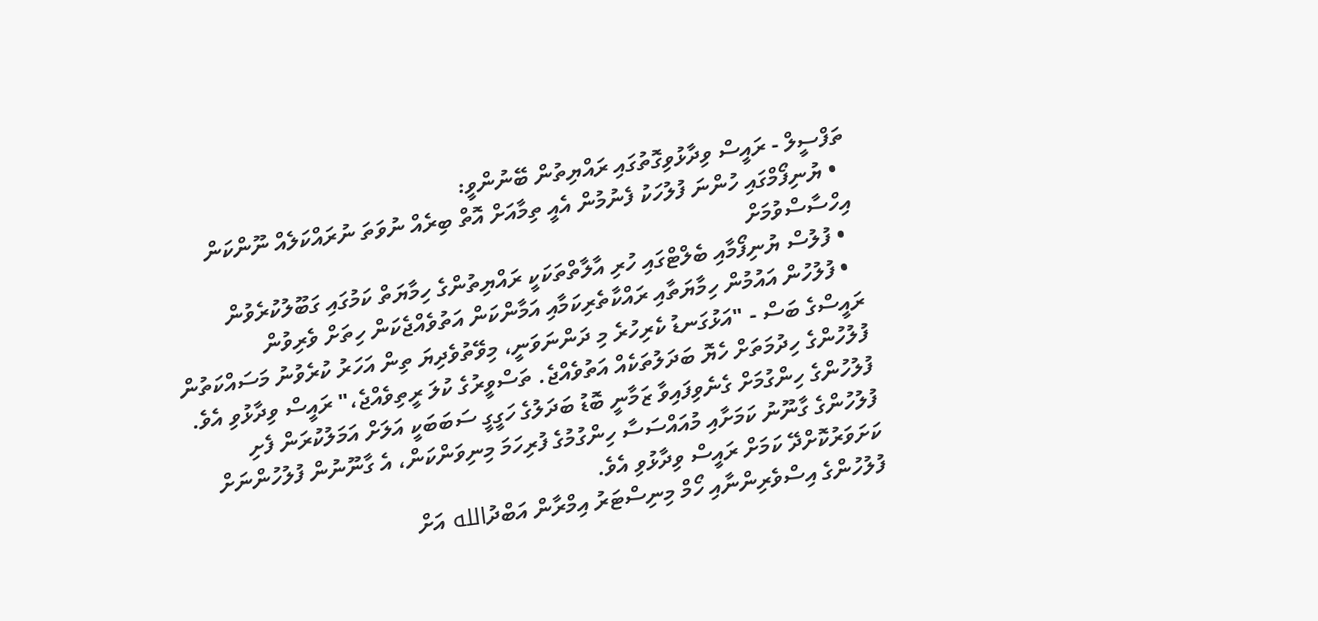ތަފްސީލް - ރައީސް ވިދާޅުވިގޮތުގައި ރައްޔިތުން ބޭނުންވީ:
  • ޔުނިފޯމްގައި ހުންނަ ފުލުހަކު ފެނުމުން އެއީ ތިމާއަށް އޮތް ބިރެއް ނުވަތަ ނުރައްކަލެއް ނޫންކަން އިހްސާސްވުމަށް
  • ފުލުސް ޔުނިފޯމާއި ބެލްޓްގައި ހުރި އާލާތްތަކަކީ ރައްޔިތުންގެ ހިމާޔަތް ކަމުގައި ގަބޫލުކުރެވުން
  • ފުލުހުން އައުމުން ހިމާޔަތާއި ރައްކާތެރިކަމާއި އަމާންކަން އަތުވެއްޖެކަން ހިތަށް ވެރިވުން
ރައީސްގެ ބަސް - "އަޅުގަނޑު ކެރިހުރެ މި ދަންނަވަނީ، މިވޭތުވެދިޔަ ތިން އަހަރު ކުރެވުނު މަސައްކަތުން ފުލުހުންގެ ހިދުމަތަށް ހެޔޮ ބަދަލުތަކެއް އަތުވެއްޖެ. ތަސްވީރުގެ ކުލަ ރީތިވެއްޖެ،" ރައީސް ވިދާޅުވި އެވެ.
ފުލުހުންގެ ހިންގުމަށް ގެނެވިފައިވާ ޒަމާނީ ބޮޑު ބަދަލުގެ ހަގީގީ ސަބަބަކީ އަލަށް އަމަލުކުރަން ފެށި ފުލުހުންގެ ގާނޫނު ކަމަށާއި މުއައްސަސާ ހިންގުމުގެ ފުރިހަމަ މިނިވަންކަން، އެ ގާނޫނުން ފުލުހުންނަށް ކަށަވަރުކޮށްދޭ ކަމަށް ރައީސް ވިދާޅުވި އެވެ.
ފުލުހުންގެ އިސްވެރިންނާއި ހޯމް މިނިސްޓަރު އިމްރާން އަބްދުالله އަށް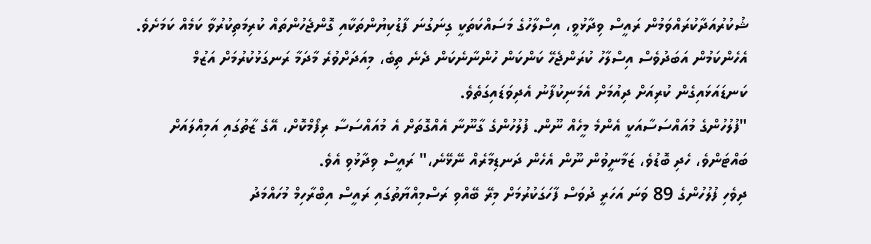ޝުކުރުއަދާކުރައްވަމުން ރައީސް ވިދާޅުވީ، އިސްލާހުގެ މަސައްކަތަކީ ގިނަގުނަ ފާޑުކިޔުންތަކާއި ގޮންޖެހުންތައް ކުރިމަތިކުރުވާ ކަމެއް ކަމަށެވެ.
އެހެންކަމުން އަބަދުވެސް އިސްލާހު ކުރަންޖެހޭ ކަންކަން ހުންނާނެކަން ދެނެ ތިބެ، މިއަދަށްވުރެ މާދަމާ ރަނގަޅުކުރުމަށް އަޒުމް ކަނޑައަޅައިގެން ކުރިއަށް ދިއުމަށް އެމަނިކުފާނު އެދިވަޑައިގަތެވެ.
"ފުލުހުންގެ މުއައްސަސާއަކީ އެންމެ މީހެއް ނޫން. ފުލުހުންގެ ގާނޫނާ އެއްގޮތަށް އެ މުއައްސަސާ ރިފޯމްކޮށް، އޭގެ ޒާތުގައި އަމިއްލައަށް ބައްޓަންވެ، ހެދި ބޮޑުވެ، ޒަމާނީވުން ނޫން އެހެން ދަނޑިމާރެއް ނޭޅޭނެ،" ރައީސް ވިދާޅުވި އެވެ.
ދިވެހި ފުލުހުންގެ 89 ވަނަ އަހަރީ ދުވަސް ފާހަގަކުރުމަށް މިރޭ ބޭއްވި ރަސްމިއްޔާތުގައި ރައީސް އިބްރާހިމް މުހައްމަދު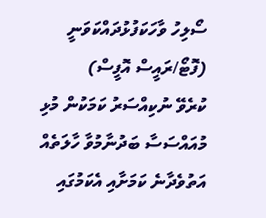ސޯލިހު ވާހަކަފުޅުދައްކަވަނީ (ފޮޓޯ/ރައީސް އޮފީސް)
ކުރެވޭ ނުކިއްސަރު ކަމަކުން މުޅި މުއައްސަސާ ބަދުނާމުވާ ހާލަތެއް އަތުވެދާނެ ކަމަށާއި އެކަމުގައި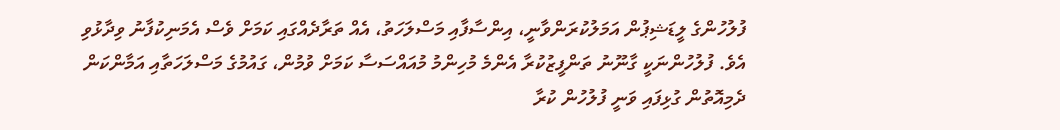ފުލުހުންގެ ލީޑަޝިޕުން އަމަލުކުރަންވާނީ، އިންސާފާއި މަސްލަހަތު، އެއް ތަރާދެއްގައި ކަމަށް ވެސް އެމަނިކުފާނު ވިދާޅުވި އެވެ. ފުލުހުންނަކީ ގާނޫނު ތަންފީޒުކުރާ އެންމެ މުހިންމު މުއައްސަސާ ކަމަށް ވުމުން، ގައުމުގެ މަސްލަހަތާއި އަމާންކަން ދެމިއޮތުން ގުޅިފައި ވަނީ ފުލުހުން ކުރާ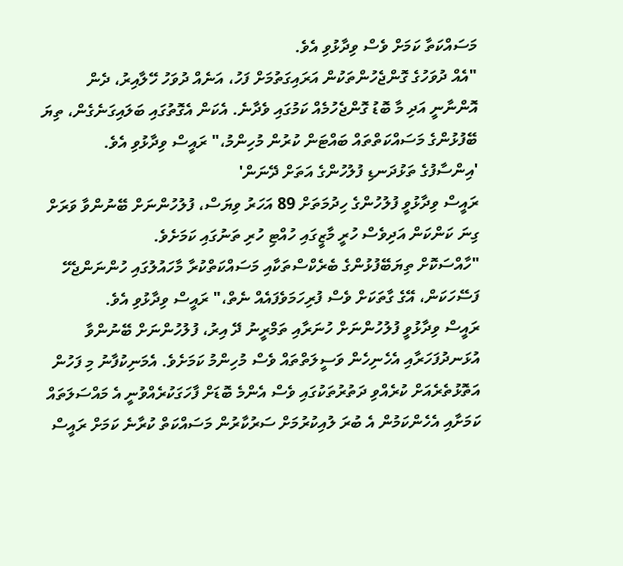މަސައްކަތާ ކަމަށް ވެސް ވިދާޅުވި އެވެ.
"އެއް ދުވަހުގެ ގޮންޖެހުންތަކުން އަރައިގަތުމަށް ފަހު، އަނެއް ދުވަހު ހޭލާއިރު، ދެން އޮންނާނީ އަދި މާ ބޮޑު ގޮންޖެހުމެއް ކަމުގައި ވެދާނެ. އެކަން އެގޮތުގައި ބަލައިގަނެގެން، ތިޔަ ބޭފުޅުންގެ މަސައްކަތްތައް ބައްޓަން ކުރުން މުހިންމު،" ރައީސް ވިދާޅުވި އެވެ.
'އިންސާފުގެ ތަޅުދަނޑި ފުލުހުންގެ އަތަށް ދޭނަން'
ރައީސް ވިދާޅުވީ ފުލުހުންގެ ހިދުމަތަށް 89 އަހަރު ވިޔަސް، ފުލުހުންނަށް ބޭނުންވާ ވަރަށް ގިނަ ކަންކަން އަދިވެސް ހުރީ މާޒީގައި ހުއްޓި ހުރި ތަނުގައި ކަމަށެވެ.
"ހާއްސަކޮށް ތިޔަބޭފުޅުންގެ ބެރެކްސްތަކާއި މަސައްކަތްކުރާ މާހައުލުގައި ހުންނަންޖެހޭ ފަސޭހަކަން، އޭގެ ގާތަކަށް ވެސް ފުރިހަމަވެފައެއް ނެތް،" ރައީސް ވިދާޅުވި އެވެ.
ރައީސް ވިދާޅުވީ ފުލުހުންނަށް ހުނަރާއި ތަމްރީނު ދޭ އިރު، ފުލުހުންނަށް ބޭނުންވާ އުޅަނދުފަހަރާއި އެހެނިހެން ވަސީލަތްތައް ވެސް މުހިންމު ކަމަށެވެ. އެމަނިކުފާނު މި ފަހުން އަތޮޅުތެރެއަށް ކުރެއްވި ދަތުރުތަކުގައި ވެސް އެންމެ ބޮޑަށް ފާހަގަކުރެއްވުނީ އެ މައްސަލަތައް ކަމަށާއި އެހެންކަމުން އެ ބުރަ ލުއިކުރުމަށް ސަރުކާރުން މަސައްކަތް ކުރާނެ ކަމަށް ރައީސް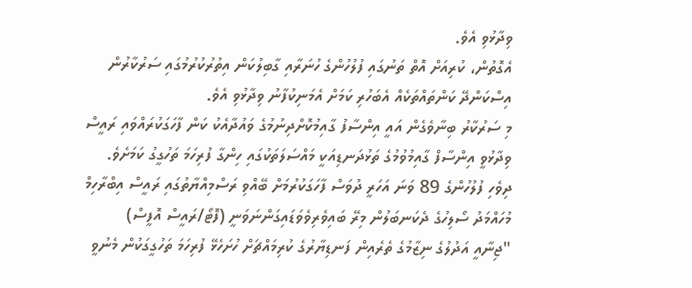ވިދާޅުވި އެވެ.
އެގޮތުން، ކުރިއަށް އޮތް ތަނުގައި ފުލުހުންގެ ހުނަރާއި ގާބިލުކަން އިތުރުކުރުމުގައި ސަރުކާރުން އިސްކަންދޭ ކަންތައްތަކެއް އެބަހުރި ކަމަށް އެމަނިކުފާނު ވިދާޅުވި އެވެ.
މި ސަރުކާރު ބިނާވެގެން އައީ އިންސާފު ގާއިމުކޮށްދިނުމުގެ ވައުދާއެކު ކަން ފާހަގަކުރައްވައި ރައީސް ވިދާޅުވީ އިންސާފް ގާއިމުވުމުގެ ތަޅުދަނޑިއަކީ މައްސަލަތަކުގައި ހިންގާ ފުރިހަމަ ތަހުގީގު ކަމަށެވެ.
ދިވެހި ފުލުހުންގެ 89 ވަނަ އަހަރީ ދުވަސް ފާހަގަކުރުމަށް ބޭއްވި ރަސްމިއްޔާތުގައި ރައީސް އިބްރާހިމް މުހައްމަދު ސޯލިހުގެ ދެކަނބަލުން މިރޭ ބައިވެރިވެވަޑައިގަންނަވަނީ (ފޮޓޯ/ރައީސް އޮފީސް)
"ޖިނާއީ އަދުލުގެ ނިޒާމުގެ ތެރެއިން ފަނޑިޔާރުގެ ކުރިމައްޗަށް ހުށަހެޅޭ ފުރިހަމަ ތަހުގީގަކުން މެނުވީ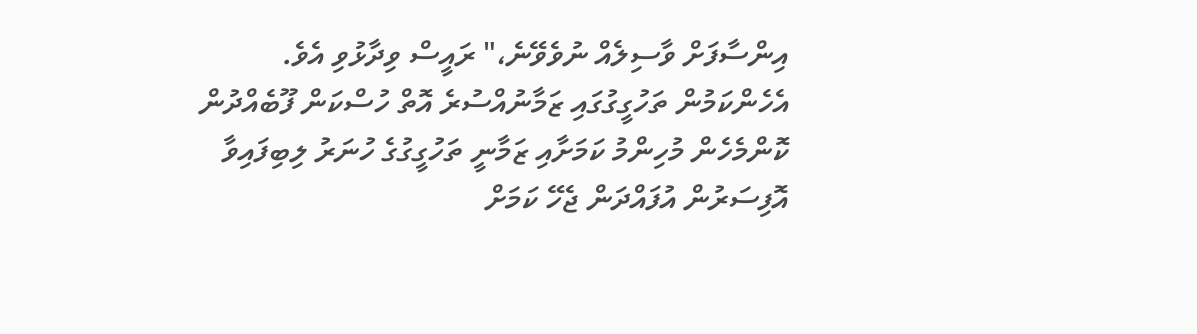އިންސާފަށް ވާސިލެއް ނުވެވޭނެ،" ރައީސް ވިދާޅުވި އެވެ.
އެހެންކަމުން ތަހުގީގުގައި ޒަމާނުއްސުރެ އޮތް ހުސްކަން ފޫބެއްދުން ކޮންމެހެން މުހިންމު ކަމަށާއި ޒަމާނީ ތަހުގީގުގެ ހުނަރު ލިބިފައިވާ އޮފިސަރުން އުފައްދަން ޖެހޭ ކަމަށް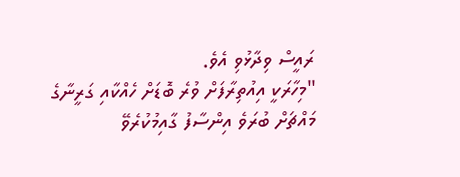ރައީސް ވިދާޅުވި އެވެ.
"މިހާރަކީ އިއުތިރާފަށް ވުރެ ބޮޑަށް ހެއްކާއި ގަރީނާގެ މައްޗަށް ބުރަވެ އިންސާފު ގާއިމުކުރެވޭ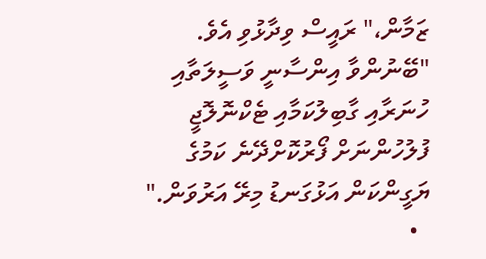ޒަމާން،" ރައީސް ވިދާޅުވި އެވެ.
"ބޭނުންވާ އިންސާނީ ވަސީލަތާއި ހުނަރާއި ގާބިލުކަމާއި ޓެކްނޮލޮޖީ ފުލުހުންނަށް ފޯރުކޮށްދޭނެ ކަމުގެ ޔަގީންކަން އަޅުގަނޑު މިރޭ އަރުވަން."
  •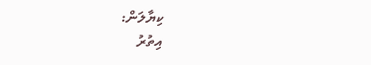ކިޔާލަން:
އިތުރު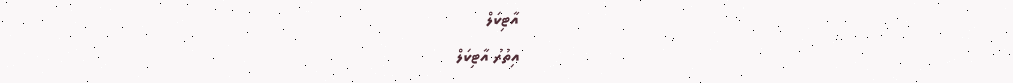އާޓިކަލް
އިތުރު އާޓިކަލް